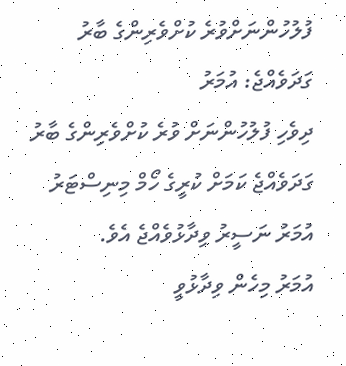ފުލުހުންނަށްވުރެ ކުށްވެރިންގެ ބާރު ގަދަވެއްޖެ: އުމަރު
ދިވެހި ފުލުހުންނަށް ވުރެ ކުށްވެރިންގެ ބާރު ގަދަވެއްޖެ ކަމަށް ކުރީގެ ހޯމް މިނިސްޓަރު އުމަރު ނަސީރު ވިދާޅުވެއްޖެ އެވެ.
އުމަރު މިހެން ވިދާޅުވީ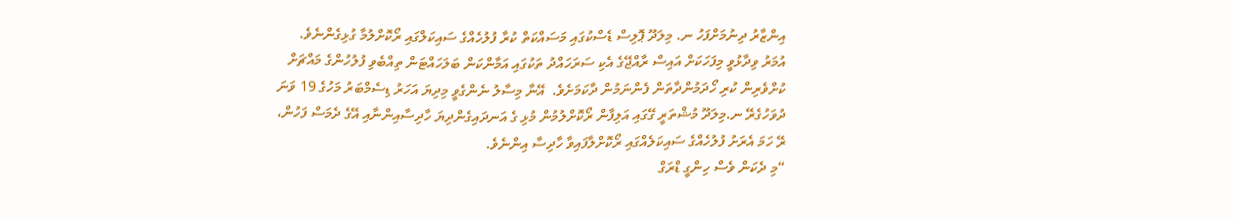އިންޒާރު ދިނުމަށްފަހު ނ. މިލަދޫ ޕޮލިސް ޑެސްކުގައި މަސައްކަތް ކުރާ ފުލުހެއްގެ ސައިކަލްގައި ރޯކޮށްލުމާ ގުޅިގެންނެވެ.
އުމަރު ވިދާޅުވީ މިފަހަކަށް އައިސް ރާއްޖޭގެ އެކި ސަރަހައްދު ތަކުގައި އަމާންކަން ބަލަހައްޓަން ތިއްބެވި ފުލުހުންގެ މައްޗަށް ކުށްވެރިން ކުރި ހޯދަމުންދާތަން ފެންނަމުން ދާކަމަށެވެ.  އޭނާ މިސާލު ނެންގެވީ މިދިޔަ އަހަރު ޑިސެމްބަރު މަހުގެ 19 ވަނަ ދުވަހުގެރޭ ނ.މިލަދޫ މުޝްތަރީ ގޭގައި އަލިފާން ރޯކޮށްލުމުން މުޅި ގެ އަނދައިގެންދިޔަ ހާދިސާއިންނާއި އޭގެ ދެމަސް ފަހުން، ރޭ ހަމަ އެރަށު ފުލުހެއްގެ ސައިކަލެއްގައި ރޯކޮށްލާފައިވާ ހާދިސާ އިންނެވެ.
“މި ދެކަން ވެސް ހިންގީ ޑްރަގް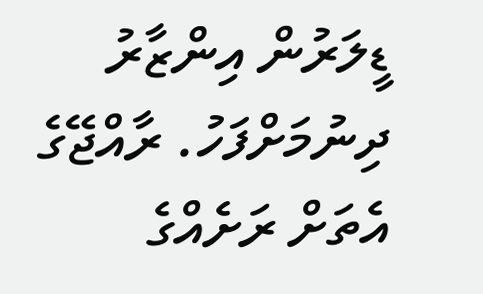ޑީލަރުން އިންޒާރު ދިނުމަށްފަހު. ރާއްޖޭގެ އެތަށް ރަށެއްގެ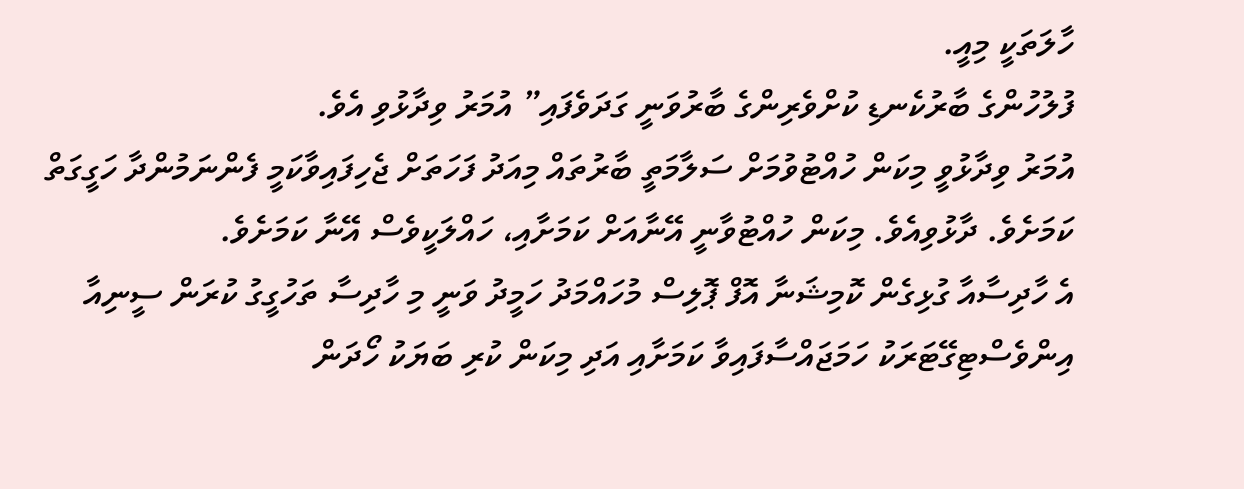ހާލަތަކީ މިއީ.
ފުލުހުންގެ ބާރުކެނޑި ކުށްވެރިންގެ ބާރުވަނީ ގަދަވެފައި” އުމަރު ވިދާޅުވި އެވެ.
އުމަރު ވިދާޅުވީ މިކަން ހުއްޓުވުމަށް ސަލާމަތީ ބާރުތައް މިއަދު ފަހަތަށް ޖެހިފައިވާކަމީ ފެންނަމުންދާ ހަގީގަތް ކަމަށެވެ. ދާޅުވިއެވެ. މިކަން ހުއްޓުވާނީ އޭނާއަށް ކަމަށާއި، ހައްލަކީވެސް އޭނާ ކަމަށެވެ.
އެ ހާދިސާއާ ގުޅިގެން ކޮމިޝަނާ އޮފް ޕޮލިސް މުހައްމަދު ހަމީދު ވަނީ މި ހާދިސާ ތަހުގީގު ކުރަން ސީނިއާ އިންވެސްޓިގޭޓަރަކު ހަމަޖައްސާފައިވާ ކަމަށާއި އަދި މިކަން ކުރި ބަޔަކު ހޯދަން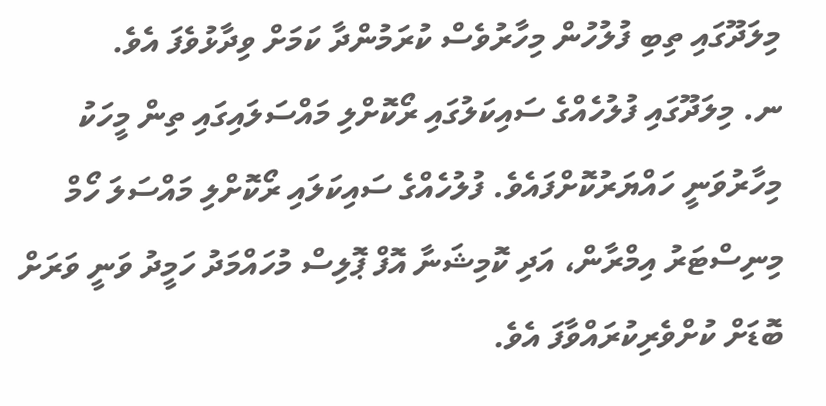މިލަދޫގައި ތިބި ފުލުހުން މިހާރުވެސް ކުރަމުންދާ ކަމަށް ވިދާޅުވެފަ އެވެ.
ނ. މިލަދޫގައި ފުލުހެއްގެ ސައިކަލުގައި ރޯކޮށްލި މައްސަލައިގައި ތިން މީހަކު މިހާރުވަނީ ހައްޔަރުކޮށްފައެވެ. ފުލުހެއްގެ ސައިކަލައި ރޯކޮށްލި މައްސަލަ ހޯމް މިނިސްޓަރު އިމްރާން، އަދި ކޮމިޝަނާ އޮފް ޕޮލިސް މުހައްމަދު ހަމީދު ވަނީ ވަރަށް ބޮޑަށް ކުށްވެރިކުރައްވާފަ އެވެ.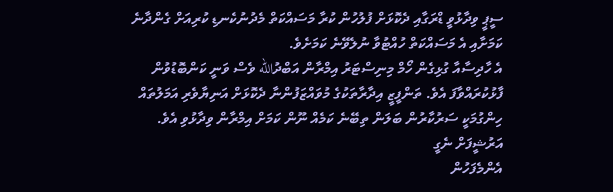ސީޕީ ވިދާޅުވީ ޑްރަގާއި ދެކޮޅަށް ފުލުހުން ކުރާ މަސައްކަތް މެދުނުކެނޑި ކުރިއަށް ގެންދާނެ ކަމަށާއި އެ މަސައްކަތް ހުއްޓުވާ ނުލެވޭނެ ކަމަށެވެ.
އެ ހާދިސާއާ ގުޅިގެން ހޯމް މިނިސްޓަރު އިމްރާން އަބްދުالله ވެސް ވަނީ ކަންބޮޑުވުން ފާޅުކުރައްވާފަ އެވެ. ތަންފީޒީ އިދާރާތަކުގެ މުވައްޒަފުންނާ ދެކޮޅަށް އަނިޔާވެރި އަމަލުތައް ހިންގުމަކީ ސަރުކާރުން ބަލަން ތިބޭނެ ކަމެއް ނޫން ކަމަށް އިމްރާން ވިދާޅުވި އެވެ.
އަރުޝީފަށް ނެގީ
އެންމެފަހުން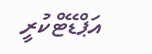އަޕްޑޭޓްކުރީ